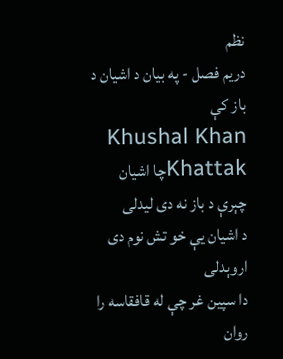نظم
دريم فصل - په بيان د اشيان د باز کې
Khushal Khan Khattakچا اشيان چېرې د باز نه دی ليدلی
د اشيان يې خو تش نوم دی اروېدلی
دا سپين غر چې له قافقاسه را روان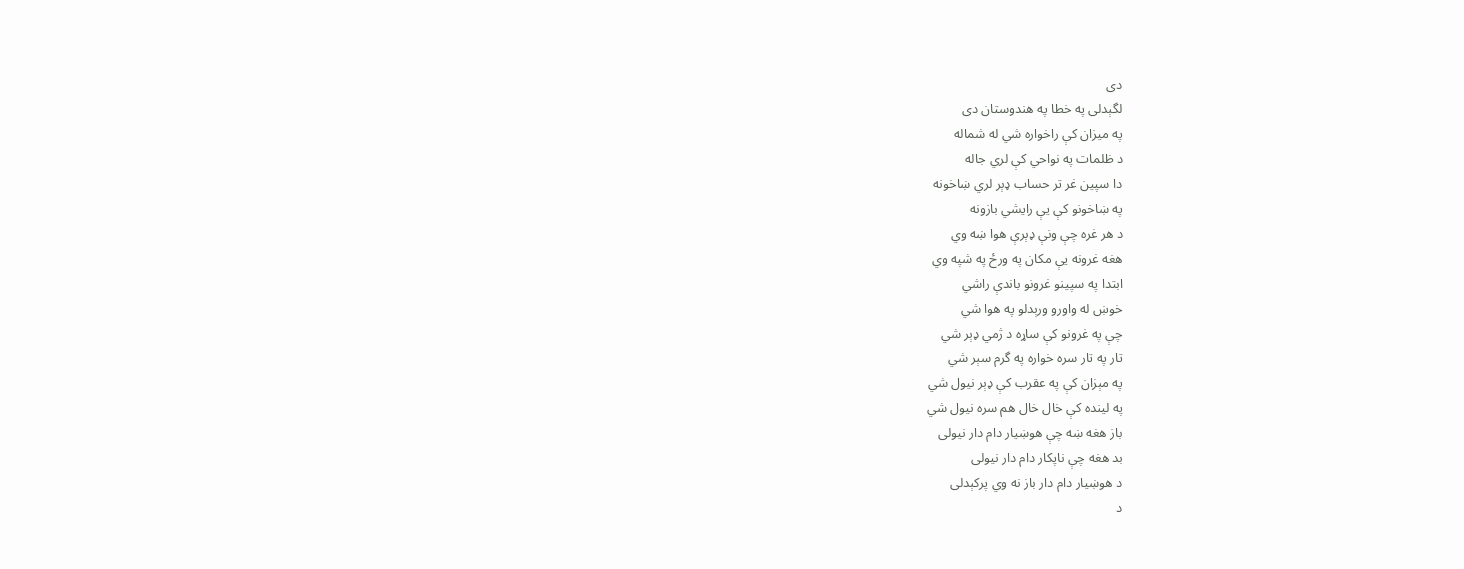دی
لگېدلی په خطا په هندوستان دی
په ميزان کې راخواره شي له شماله
د ظلمات په نواحي کې لري جاله
دا سپين غر تر حساب ډېر لري ښاخونه
په ښاخونو کې يې رايشي بازونه
د هر غره چې ونې ډېرې هوا ښه وي
هغه غرونه يې مکان په ورځ په شپه وي
ابتدا په سپينو غرونو باندې راشي
خوښ له واورو ورېدلو په هوا شي
چې په غرونو کې ساړه د ژمي ډېر شي
تار په تار سره خواره په گرم سېر شي
په مېزان کې په عقرب کې ډېر نيول شي
په لينده کې خال خال هم سره نيول شي
باز هغه ښه چې هوښيار دام دار نيولی
بد هغه چې ناپکار دام دار نيولی
د هوښيار دام دار باز نه وي پرکېدلی
د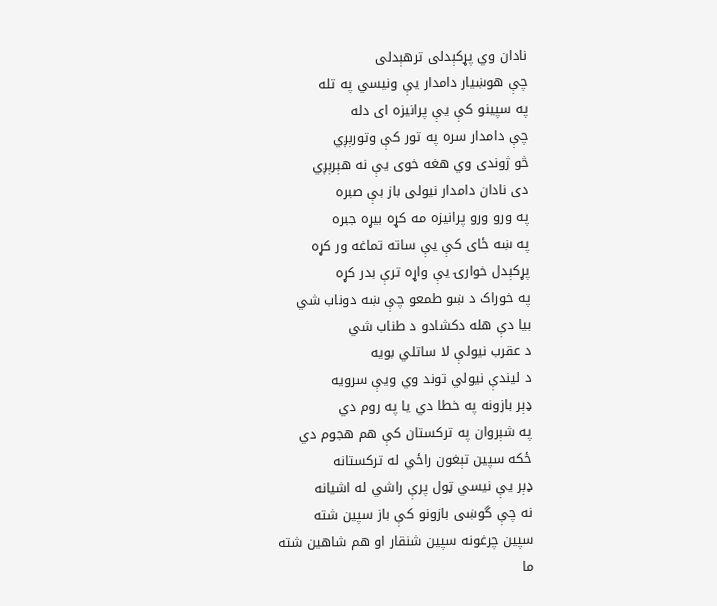نادان وي پړکېدلی ترهېدلی
چې هوښيار دامدار يې ونيسي په تله
په سپينو کې يې پرانيزه ای دله
چې دامدار سره په تور کې وتورېږي
څو ژوندی وي هغه خوی يې نه هېرېږي
دی نادان دامدار نيولی باز بې صبره
په ورو ورو پرانيزه مه کړه بيړه جبره
په ښه ځای کې يې ساته تماغه ور کړه
پړکېدل خوارۍ يې واړه ترې بدر کړه
په خوراک د ښو طمعو چې ښه دوناب شي
بيا دې هله دکشادو د طناب شي
د عقرب نيولې لا ساتلي بويه
د ليندې نيولي توند وي ويې سرويه
ډېر بازونه په خطا دي يا په روم دي
په شېروان په ترکستان کې هم هجوم دي
ځکه سپين تېغون راځي له ترکستانه
ډېر يې نيسي ټول پرې راشي له اشيانه
نه چې گوښی بازونو کې باز سپين شته
سپين چرغونه سپين شنقار او هم شاهين شته
ما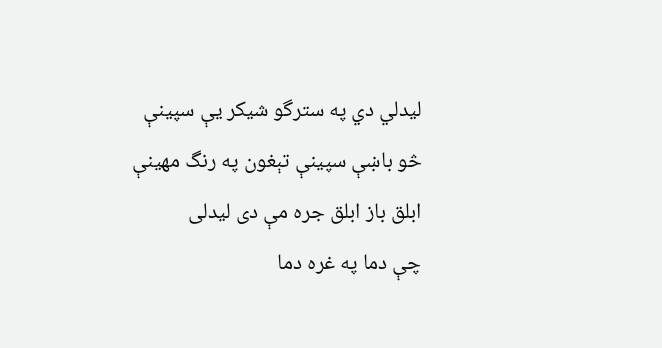ليدلي دي په سترگو شيکر يې سپينې
څو باښې سپينې تېغون په رنگ مهينې
ابلق باز ابلق جره مې دی ليدلی
چې دما په غره دما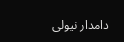دامدار نيولی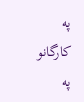په کارگانو په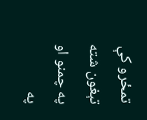تمځرو کې تېغون شته
په چمنو او په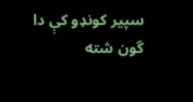سپير کونډو کې دا گون شته